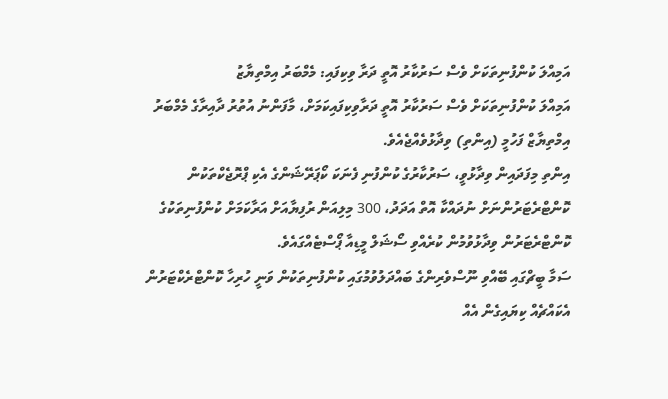އަމިއްލަ ކުންފުނިތަކަށް ވެސް ސަރުކާރު އޮތީ ދަރާ ވިކިފައި: މެމްބަރު އިމްތިޔާޒު
އަމިއްލަ ކުންފުނިތަކަށް ވެސް ސަރުކާރު އޮތީ ދަރާވިކިފައިކަމަށް، މާފަންނު އުތުރު ދާއިރާގެ މެމްބަރު އިމްތިޔާޒް ފަހުމީ (އިންތި) ވިދާޅުވެއްޖެއެވެ.
އިންތި މިފަދައިން ވިދާޅުވީ، ސަރުކާރުގެ ކުންފުނި ފެނަކަ ކޯޕަރޭޝަންގެ އެކި ޕްރޮޖެކްތަކުން ކޮންޓްރެޓަރުންނަށް ނުދައްކާ އޮތް އަދަދު، 300 މިލިއަން ރުފިޔާއަށް އަރާކަމަށް ކުންފުނިތަކުގެ ކޮންޓްރެޓަރުން ވިދާޅުވުމުން ކުރެއްވި ސޯޝަލް މީޑިއާ ޕޯސްޓެއްގައެވެ.
ސަމާ ބީޗްގައި ބޭއްވި ނޫސްވެރިންގެ ބައްދަލުވުމުގައި ކުންފުނިތަކުން ވަނީ ހުރިހާ ކޮންޓްރެކްޓަރުން އެކައްޗެއް ކިޔައިގެން އެއް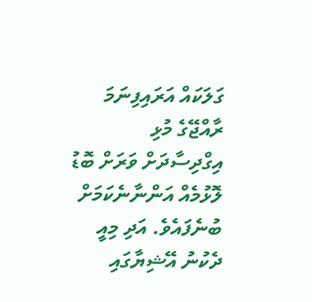ގަލަކައް އަރައިފިނަމަ ރާއްޖޭގެ މުޅި އިގްދިސާދަށް ވަރަށް ބޮޑު ލޮޅުމެއް އަންނާނެކަމަށް ބުނެފައެވެ. އަދި މިއީ ދެކުނު އޭޝިޔާގައި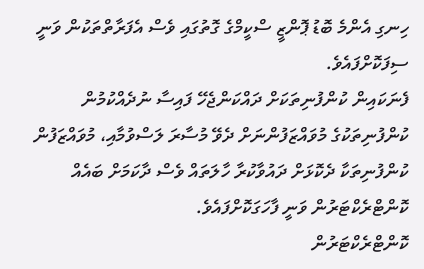ހިނގި އެންމެ ބޮޑު ޕޮންޒީ ސްކީމްގެ ގޮތުގައި ވެސް އެފަރާތްތަކުން ވަނީ ސިފަކޮށްފައެވެ.
ފެނަކައިން ކުންފުނިތަކަށް ދައްކަންޖެހޭ ފައިސާ ނުދެއްކުމުން ކުންފުނިތަކުގެ މުވައްޒަފުންނަށް ދެވޭ މުސާރަ ލަސްވުމާއި، މުވައްޒަފުން ކުންފުނިތަކާ ދެކޮޅަށް ދައުވާކުރާ ހާލަތައް ވެސް ދާކަމަށް ބައެއް ކޮންޓްރެކްޓަރުން ވަނީ ފާހަގަކޮށްފައެވެ.
ކޮންޓްރެކްޓަރުން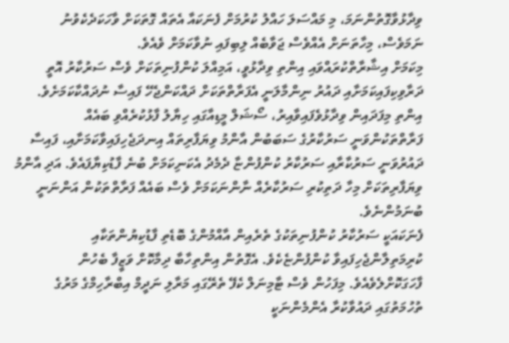ވިދާޅުވާގޮތުންނަމަ، މި މައްސަލަ ހައްލު ކުރުމަށް ފެނަކައާ އެތައް ގޮތަކަށް ވާހަކަދެކެވުނު ނަމަވެސް، މިހާތަނަށް އެއްވެސް ޖަވާބެއް ލިބިފައި ނުވާކަމަށް ވެއެވެ.
މިކަމަށް އިޝާރާތްކުރައްވައި އިންތި ވިދާޅުވީ، އަމިއްލަ ކުންފުނިތަކަށް ވެސް ސަރުކާރު އޮތީ ދަރާވިކިފައިކަމަށާއި ދައުރު ނިންމާލަނީ އެފަރާތްތަކަށް ދައްކަންޖެހޭ ފައިސާ ނުދައްކާކަމަށެވެ.
އިންތި މިފަދައިން ވިދާޅުވެފައިވާއިރު، ސޯޝަލް މީޑިއާގައި ހިޔާލު ފާޅުކުރެއްވި ބައެއް ފަރާތްތަކުންވަނީ ސަރުކާރުގެ ސަބަބުން އާންމު ވިޔަފާރިތައް އިނދަޖެހިފައިވާކަމަށާއި، ފައިސާ ދައުރުވަނީ ސަރުކާރާއި ސަރުކާރު ކުންފުންޏާ ދެމެދު އެކަނިކަމަށް ބުނެ ފާޑުކިޔާފައެވެ. އަދި އާންމު ވިޔަފާރިތަކަށް މިހާ ދަތިކުރި ސަރުކާރެއް ނާންނަކަމަށް ވެސް ބައެއް ފަރާތްތަކުން އަންނަނީ ބުނަމުންނެވެ.
ފެނަކައަކީ ސަރުކާރު ކުންފުނިތަކުގެ ތެރެއިން އާއްމުންގެ ބޮޑެތި ފާޑުކިޔުންތަކާއި ކުރިމަތިލާންޖެހިފައިވާ ކުންފުންޏެކެވެ. އެގޮތުން އިންތިހާބާ ދިމާކޮށް ވަޒީފާ ބެހުން ފާހަގަކޮށްލެވެއެވެ. މިފަހުން ވެސް ޓާމިނަލް ކެފޭ ތެރޭގައި މަރާލި ނަދީމް އިބްރާހިމްގެ މަރުގެ ތުހުމަތުގައި ދައުވާކުރާ އެންމެންނަކީ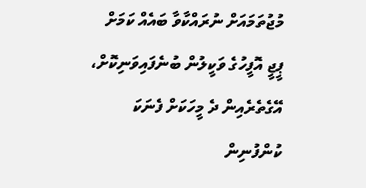މުޖުތަމައަށް ނުރައްކާވާ ބައެއް ކަމަށް ޕީޖީ އޮފީހުގެ ވަކީލުން ބުނެފައިވަނިކޮށް، އޭގެތެރެއިން ދެ މީހަކަށް ފެނަކަ ކުންފުނިން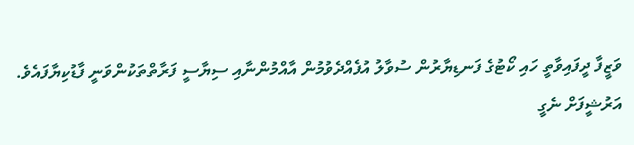ވަޒީފާ ދީފައިވާތީ ހައި ކޯޓުގެ ފަނޑިޔާރުން ސުވާލު އުފެއްދެވުމުން އާއްމުންނާއި ސިޔާސީ ފަރާތްތަކުންވަނީ ފާޑުކިޔާފައެވެ.
އަރުޝީފަށް ނެގީ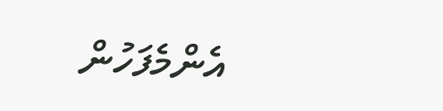އެންމެފަހުން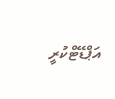އަޕްޑޭޓްކުރީ